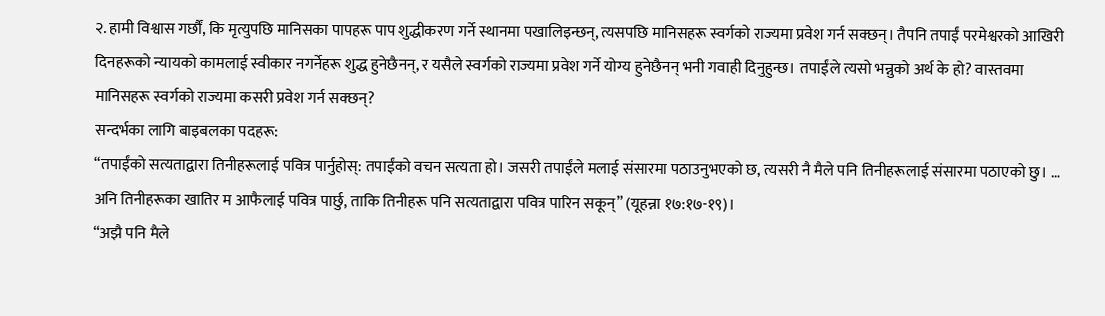२. हामी विश्वास गर्छौं, कि मृत्युपछि मानिसका पापहरू पाप शुद्धीकरण गर्ने स्थानमा पखालिइन्छन्, त्यसपछि मानिसहरू स्वर्गको राज्यमा प्रवेश गर्न सक्छन्। तैपनि तपाईं परमेश्वरको आखिरी दिनहरूको न्यायको कामलाई स्वीकार नगर्नेहरू शुद्ध हुनेछैनन्, र यसैले स्वर्गको राज्यमा प्रवेश गर्ने योग्य हुनेछैनन् भनी गवाही दिनुहुन्छ। तपाईंले त्यसो भन्नुको अर्थ के हो? वास्तवमा मानिसहरू स्वर्गको राज्यमा कसरी प्रवेश गर्न सक्छन्?
सन्दर्भका लागि बाइबलका पदहरू:
“तपाईंको सत्यताद्वारा तिनीहरूलाई पवित्र पार्नुहोस्: तपाईंको वचन सत्यता हो। जसरी तपाईंले मलाई संसारमा पठाउनुभएको छ, त्यसरी नै मैले पनि तिनीहरूलाई संसारमा पठाएको छु। … अनि तिनीहरूका खातिर म आफैलाई पवित्र पार्छु, ताकि तिनीहरू पनि सत्यताद्वारा पवित्र पारिन सकून्” (यूहन्ना १७:१७-१९)।
“अझै पनि मैले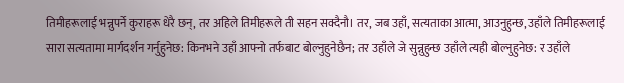तिमीहरूलाई भन्नुपर्ने कुराहरू धेरै छन्, तर अहिले तिमीहरूले ती सहन सक्दैनौ। तर, जब उहाँ, सत्यताका आत्मा, आउनुहुन्छ, उहाँले तिमीहरूलाई सारा सत्यतामा मार्गदर्शन गर्नुहुनेछ: किनभने उहाँ आफ्नो तर्फबाट बोल्नुहुनेछैन; तर उहाँले जे सुन्नुहुन्छ उहाँले त्यही बोल्नुहुनेछ: र उहाँले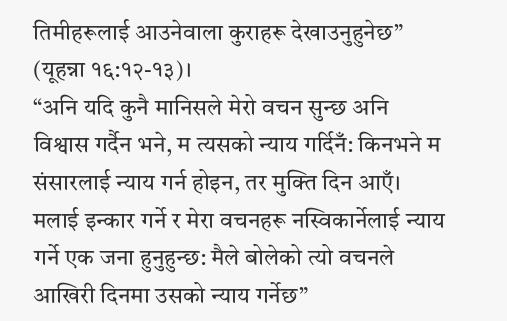तिमीहरूलाई आउनेवाला कुराहरू देखाउनुहुनेछ” (यूहन्ना १६:१२-१३)।
“अनि यदि कुनै मानिसले मेरो वचन सुन्छ अनि विश्वास गर्दैन भने, म त्यसको न्याय गर्दिनँ: किनभने म संसारलाई न्याय गर्न होइन, तर मुक्ति दिन आएँ। मलाई इन्कार गर्ने र मेरा वचनहरू नस्विकार्नेलाई न्याय गर्ने एक जना हुनुहुन्छ: मैले बोलेको त्यो वचनले आखिरी दिनमा उसको न्याय गर्नेछ”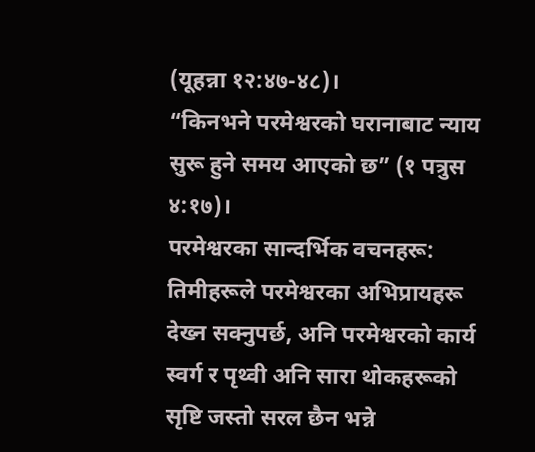(यूहन्ना १२:४७-४८)।
“किनभने परमेश्वरको घरानाबाट न्याय सुरू हुने समय आएको छ” (१ पत्रुस ४:१७)।
परमेश्वरका सान्दर्भिक वचनहरू:
तिमीहरूले परमेश्वरका अभिप्रायहरू देख्न सक्नुपर्छ, अनि परमेश्वरको कार्य स्वर्ग र पृथ्वी अनि सारा थोकहरूको सृष्टि जस्तो सरल छैन भन्ने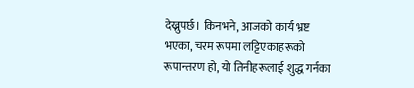देख्नुपर्छ। किनभने, आजको कार्य भ्रष्ट भएका, चरम रूपमा लट्टिएकाहरूको रूपान्तरण हो, यो तिनीहरूलाई शुद्ध गर्नका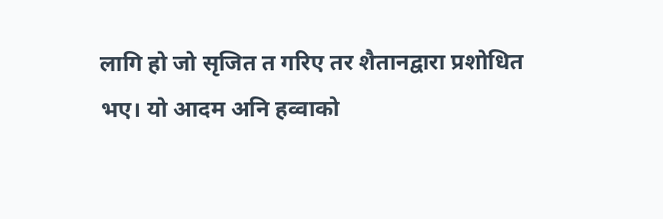लागि हो जो सृजित त गरिए तर शैतानद्वारा प्रशोधित भए। यो आदम अनि हव्वाको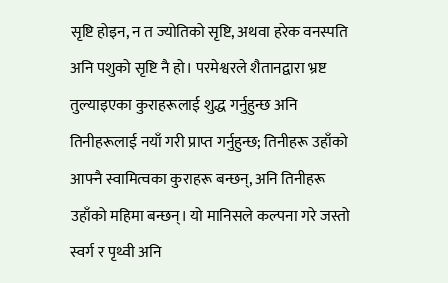सृष्टि होइन, न त ज्योतिको सृष्टि, अथवा हरेक वनस्पति अनि पशुको सृष्टि नै हो। परमेश्वरले शैतानद्वारा भ्रष्ट तुल्याइएका कुराहरूलाई शुद्ध गर्नुहुन्छ अनि तिनीहरूलाई नयाँ गरी प्राप्त गर्नुहुन्छ; तिनीहरू उहाँको आफ्नै स्वामित्वका कुराहरू बन्छन्, अनि तिनीहरू उहाँको महिमा बन्छन्। यो मानिसले कल्पना गरे जस्तो स्वर्ग र पृथ्वी अनि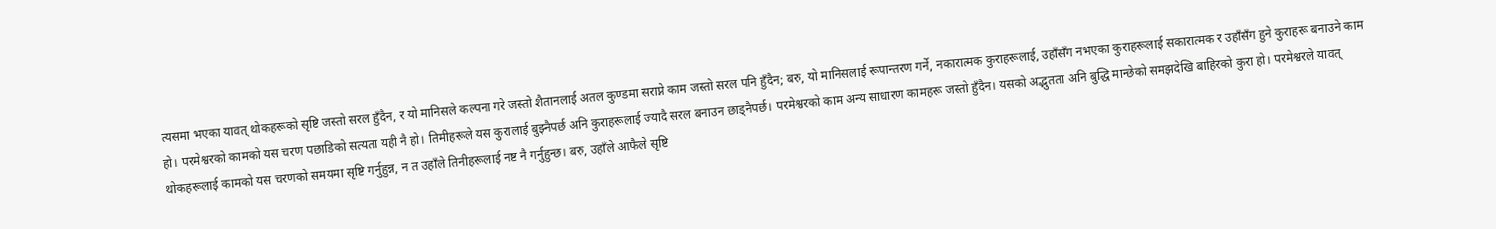त्यसमा भएका यावत् थोकहरूको सृष्टि जस्तो सरल हुँदैन, र यो मानिसले कल्पना गरे जस्तो शैतानलाई अतल कुण्डमा सराप्ने काम जस्तो सरल पनि हुँदैन; बरु, यो मानिसलाई रूपान्तरण गर्ने, नकारात्मक कुराहरूलाई, उहाँसँग नभएका कुराहरूलाई सकारात्मक र उहाँसँग हुने कुराहरू बनाउने काम हो। परमेश्वरको कामको यस चरण पछाडिको सत्यता यही नै हो। तिमीहरूले यस कुरालाई बुझ्नैपर्छ अनि कुराहरूलाई ज्यादै सरल बनाउन छाड्नैपर्छ। परमेश्वरको काम अन्य साधारण कामहरू जस्तो हुँदैन। यसको अद्भुतता अनि बुद्धि मान्छेको समझदेखि बाहिरको कुरा हो। परमेश्वरले यावत् थोकहरूलाई कामको यस चरणको समयमा सृष्टि गर्नुहुन्न, न त उहाँले तिनीहरूलाई नष्ट नै गर्नुहुन्छ। बरु, उहाँले आफैले सृष्टि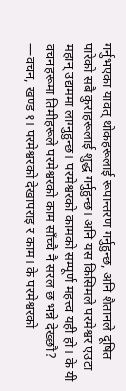गर्नुभएका यावत् थोकहरूलाई रूपान्तरण गर्नुहुन्छ, अनि शैतानले दूषित पारेको सबै कुराहरूलाई शुद्ध गर्नुहुन्छ। अनि यस किसिमले परमेश्वर एउटा महान् उद्यममा लाग्नुहुन्छ। परमेश्वरको कामको सम्पूर्ण महत्त्व यही हो। के यी वचनहरूमा तिमीहरूले परमेश्वरको काम साँच्चै नै सरल छ भन्ने देख्छौ?
—वचन, खण्ड १। परमेश्वरको देखापराइ र काम। के परमेश्वरको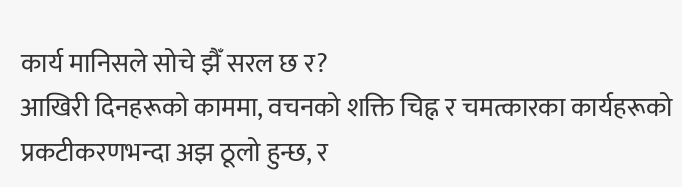कार्य मानिसले सोचे झैँ सरल छ र?
आखिरी दिनहरूको काममा, वचनको शक्ति चिह्न र चमत्कारका कार्यहरूको प्रकटीकरणभन्दा अझ ठूलो हुन्छ, र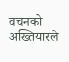वचनको अख्तियारले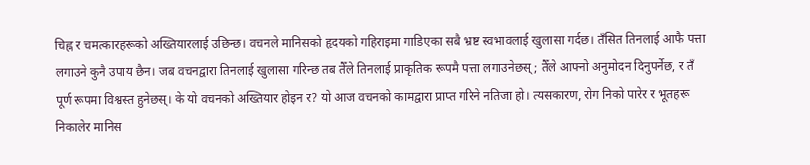चिह्न र चमत्कारहरूको अख्तियारलाई उछिन्छ। वचनले मानिसको हृदयको गहिराइमा गाडिएका सबै भ्रष्ट स्वभावलाई खुलासा गर्दछ। तँसित तिनलाई आफै पत्ता लगाउने कुनै उपाय छैन। जब वचनद्वारा तिनलाई खुलासा गरिन्छ तब तैँले तिनलाई प्राकृतिक रूपमै पत्ता लगाउनेछस्; तैँले आफ्नो अनुमोदन दिनुपर्नेछ, र तँ पूर्ण रूपमा विश्वस्त हुनेछस्। के यो वचनको अख्तियार होइन र? यो आज वचनको कामद्वारा प्राप्त गरिने नतिजा हो। त्यसकारण, रोग निको पारेर र भूतहरू निकालेर मानिस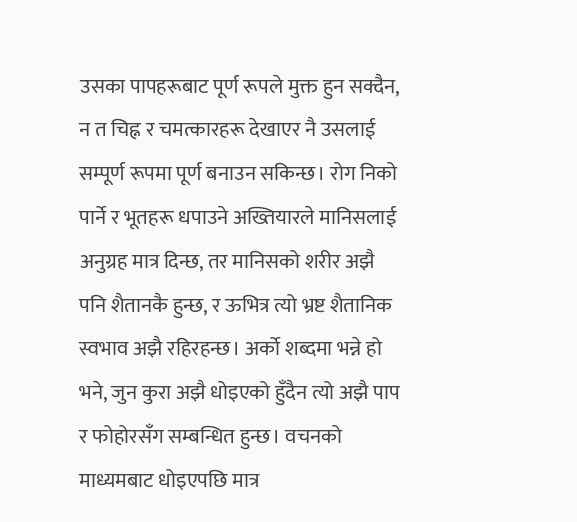उसका पापहरूबाट पूर्ण रूपले मुक्त हुन सक्दैन, न त चिह्न र चमत्कारहरू देखाएर नै उसलाई सम्पूर्ण रूपमा पूर्ण बनाउन सकिन्छ। रोग निको पार्ने र भूतहरू धपाउने अख्तियारले मानिसलाई अनुग्रह मात्र दिन्छ, तर मानिसको शरीर अझै पनि शैतानकै हुन्छ, र ऊभित्र त्यो भ्रष्ट शैतानिक स्वभाव अझै रहिरहन्छ। अर्को शब्दमा भन्ने हो भने, जुन कुरा अझै धोइएको हुँदैन त्यो अझै पाप र फोहोरसँग सम्बन्धित हुन्छ। वचनको माध्यमबाट धोइएपछि मात्र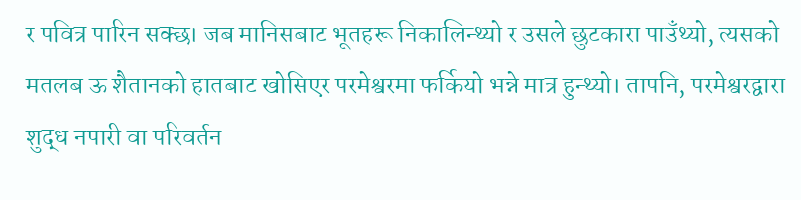र पवित्र पारिन सक्छ। जब मानिसबाट भूतहरू निकालिन्थ्यो र उसले छुटकारा पाउँथ्यो, त्यसको मतलब ऊ शैतानको हातबाट खोसिएर परमेश्वरमा फर्कियो भन्ने मात्र हुन्थ्यो। तापनि, परमेश्वरद्वारा शुद्ध नपारी वा परिवर्तन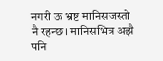नगरी ऊ भ्रष्ट मानिसजस्तो नै रहन्छ। मानिसभित्र अझै पनि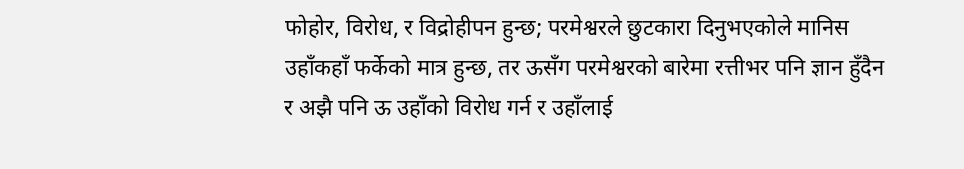फोहोर, विरोध, र विद्रोहीपन हुन्छ; परमेश्वरले छुटकारा दिनुभएकोले मानिस उहाँकहाँ फर्केको मात्र हुन्छ, तर ऊसँग परमेश्वरको बारेमा रत्तीभर पनि ज्ञान हुँदैन र अझै पनि ऊ उहाँको विरोध गर्न र उहाँलाई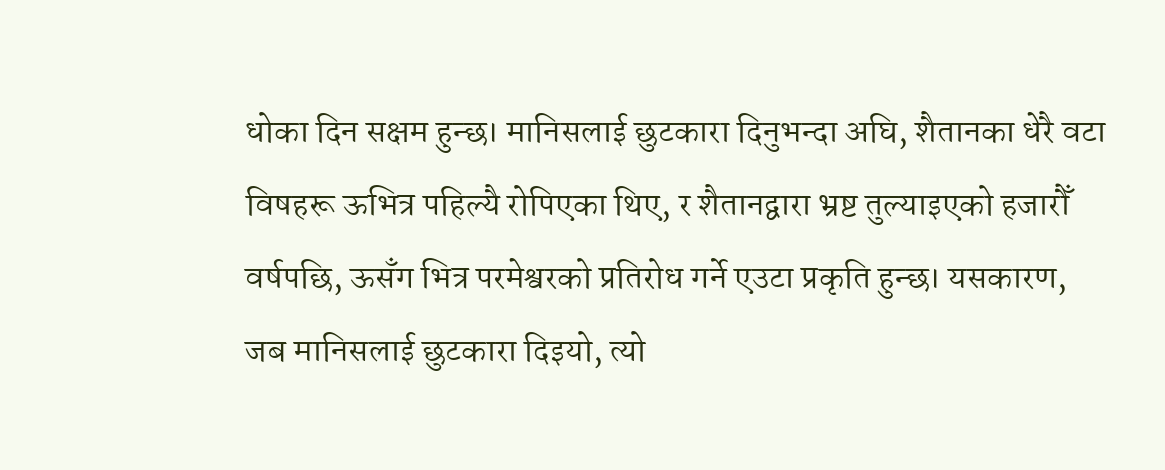धोका दिन सक्षम हुन्छ। मानिसलाई छुटकारा दिनुभन्दा अघि, शैतानका धेरै वटा विषहरू ऊभित्र पहिल्यै रोपिएका थिए, र शैतानद्वारा भ्रष्ट तुल्याइएको हजारौँ वर्षपछि, ऊसँग भित्र परमेश्वरको प्रतिरोध गर्ने एउटा प्रकृति हुन्छ। यसकारण, जब मानिसलाई छुटकारा दिइयो, त्यो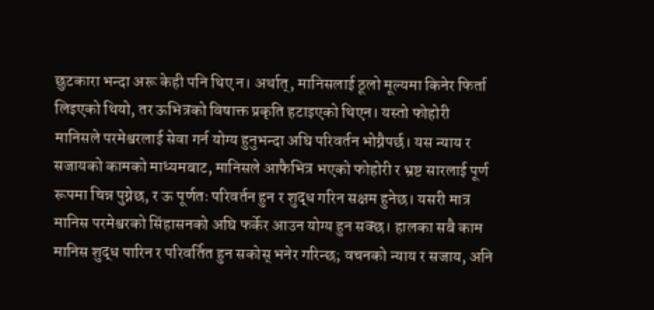छुटकारा भन्दा अरू केही पनि थिए न। अर्थात्, मानिसलाई ठूलो मूल्यमा किनेर फिर्ता लिइएको थियो, तर ऊभित्रको विषाक्त प्रकृति हटाइएको थिएन। यस्तो फोहोरी मानिसले परमेश्वरलाई सेवा गर्न योग्य हुनुभन्दा अघि परिवर्तन भोग्नैपर्छ। यस न्याय र सजायको कामको माध्यमबाट, मानिसले आफैभित्र भएको फोहोरी र भ्रष्ट सारलाई पूर्ण रूपमा चिन्न पुग्नेछ, र ऊ पूर्णतः परिवर्तन हुन र शुद्ध गरिन सक्षम हुनेछ। यसरी मात्र मानिस परमेश्वरको सिंहासनको अघि फर्केर आउन योग्य हुन सक्छ। हालका सबै काम मानिस शुद्ध पारिन र परिवर्तित हुन सकोस् भनेर गरिन्छ; वचनको न्याय र सजाय, अनि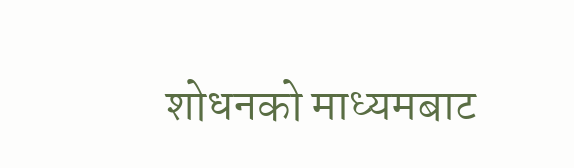शोधनको माध्यमबाट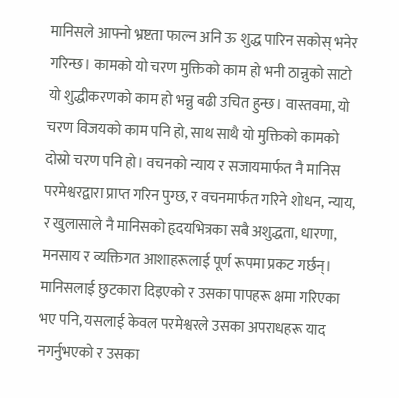मानिसले आफ्नो भ्रष्टता फाल्न अनि ऊ शुद्ध पारिन सकोस् भनेर गरिन्छ। कामको यो चरण मुक्तिको काम हो भनी ठान्नुको साटो यो शुद्धीकरणको काम हो भन्नु बढी उचित हुन्छ। वास्तवमा, यो चरण विजयको काम पनि हो, साथ साथै यो मुक्तिको कामको दोस्रो चरण पनि हो। वचनको न्याय र सजायमार्फत नै मानिस परमेश्वरद्वारा प्राप्त गरिन पुग्छ, र वचनमार्फत गरिने शोधन, न्याय, र खुलासाले नै मानिसको हृदयभित्रका सबै अशुद्धता, धारणा, मनसाय र व्यक्तिगत आशाहरूलाई पूर्ण रूपमा प्रकट गर्छन्। मानिसलाई छुटकारा दिइएको र उसका पापहरू क्षमा गरिएका भए पनि, यसलाई केवल परमेश्वरले उसका अपराधहरू याद नगर्नुभएको र उसका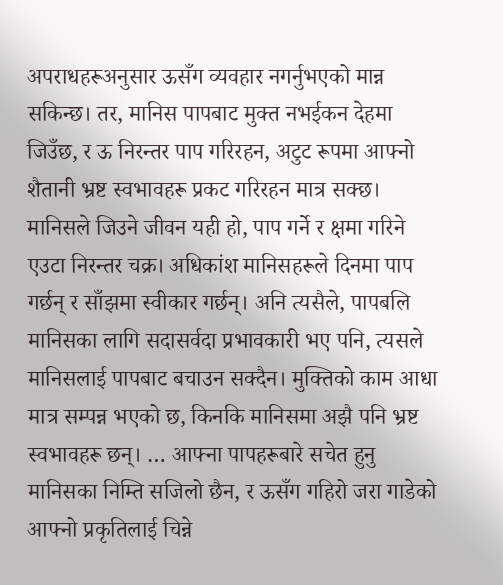अपराधहरूअनुसार ऊसँग व्यवहार नगर्नुभएको मान्न सकिन्छ। तर, मानिस पापबाट मुक्त नभईकन देहमा जिउँछ, र ऊ निरन्तर पाप गरिरहन, अटुट रूपमा आफ्नो शैतानी भ्रष्ट स्वभावहरू प्रकट गरिरहन मात्र सक्छ। मानिसले जिउने जीवन यही हो, पाप गर्ने र क्षमा गरिने एउटा निरन्तर चक्र। अधिकांश मानिसहरूले दिनमा पाप गर्छन् र साँझमा स्वीकार गर्छन्। अनि त्यसैले, पापबलि मानिसका लागि सदासर्वदा प्रभावकारी भए पनि, त्यसले मानिसलाई पापबाट बचाउन सक्दैन। मुक्तिको काम आधा मात्र सम्पन्न भएको छ, किनकि मानिसमा अझै पनि भ्रष्ट स्वभावहरू छन्। … आफ्ना पापहरूबारे सचेत हुनु मानिसका निम्ति सजिलो छैन, र ऊसँग गहिरो जरा गाडेको आफ्नो प्रकृतिलाई चिन्ने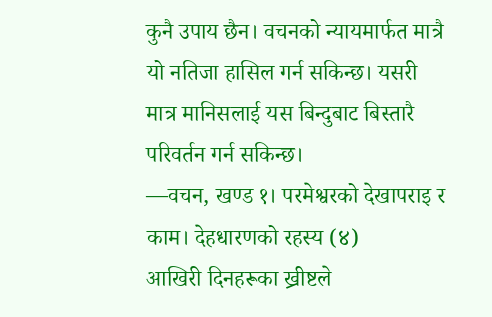कुनै उपाय छैन। वचनको न्यायमार्फत मात्रै यो नतिजा हासिल गर्न सकिन्छ। यसरी मात्र मानिसलाई यस बिन्दुबाट बिस्तारै परिवर्तन गर्न सकिन्छ।
—वचन, खण्ड १। परमेश्वरको देखापराइ र काम। देहधारणको रहस्य (४)
आखिरी दिनहरूका ख्रीष्टले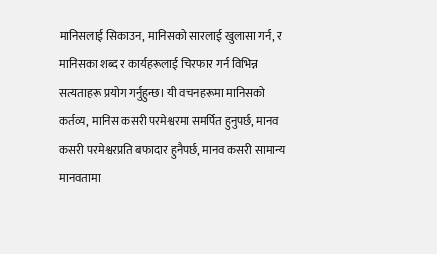मानिसलाई सिकाउन, मानिसको सारलाई खुलासा गर्न, र मानिसका शब्द र कार्यहरूलाई चिरफार गर्न विभिन्न सत्यताहरू प्रयोग गर्नुहुन्छ। यी वचनहरूमा मानिसको कर्तव्य, मानिस कसरी परमेश्वरमा समर्पित हुनुपर्छ, मानव कसरी परमेश्वरप्रति बफादार हुनैपर्छ, मानव कसरी सामान्य मानवतामा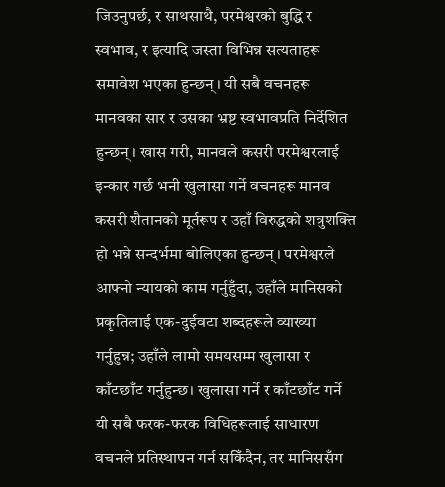जिउनुपर्छ, र साथसाथै, परमेश्वरको बुद्धि र स्वभाव, र इत्यादि जस्ता विभिन्न सत्यताहरू समावेश भएका हुन्छन्। यी सबै वचनहरू मानवका सार र उसका भ्रष्ट स्वभावप्रति निर्देशित हुन्छन्। खास गरी, मानवले कसरी परमेश्वरलाई इन्कार गर्छ भनी खुलासा गर्ने वचनहरू मानव कसरी शैतानको मूर्तरूप र उहाँ विरुद्धको शत्रुशक्ति हो भन्ने सन्दर्भमा बोलिएका हुन्छन्। परमेश्वरले आफ्नो न्यायको काम गर्नुहुँदा, उहाँले मानिसको प्रकृतिलाई एक-दुईवटा शब्दहरूले व्याख्या गर्नुहुन्न; उहाँले लामो समयसम्म खुलासा र काँटछाँट गर्नुहुन्छ। खुलासा गर्ने र काँटछाँट गर्ने यी सबै फरक-फरक विधिहरूलाई साधारण वचनले प्रतिस्थापन गर्न सकिँदैन, तर मानिससँग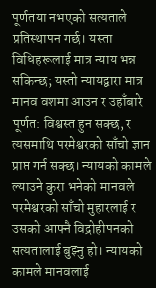पूर्णतया नभएको सत्यताले प्रतिस्थापन गर्छ। यस्ता विधिहरूलाई मात्र न्याय भन्न सकिन्छ; यस्तो न्यायद्वारा मात्र मानव वशमा आउन र उहाँबारे पूर्णत: विश्वस्त हुन सक्छ, र त्यसमाथि परमेश्वरको साँचो ज्ञान प्राप्त गर्न सक्छ। न्यायको कामले ल्याउने कुरा भनेको मानवले परमेश्वरको साँचो मुहारलाई र उसको आफ्नै विद्रोहीपनको सत्यतालाई बुझ्नु हो। न्यायको कामले मानवलाई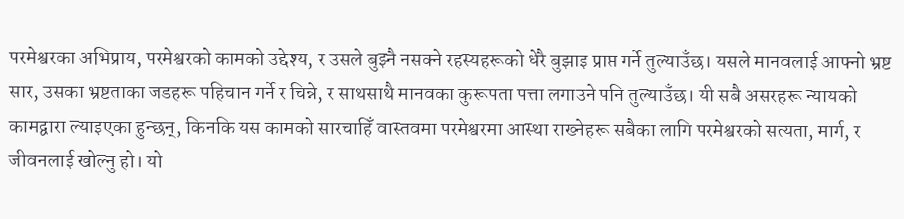परमेश्वरका अभिप्राय, परमेश्वरको कामको उद्देश्य, र उसले बुझ्नै नसक्ने रहस्यहरूको धेरै बुझाइ प्राप्त गर्ने तुल्याउँछ। यसले मानवलाई आफ्नो भ्रष्ट सार, उसका भ्रष्टताका जडहरू पहिचान गर्ने र चिन्ने, र साथसाथै मानवका कुरूपता पत्ता लगाउने पनि तुल्याउँछ। यी सबै असरहरू न्यायको कामद्वारा ल्याइएका हुन्छन्, किनकि यस कामको सारचाहिँ वास्तवमा परमेश्वरमा आस्था राख्नेहरू सबैका लागि परमेश्वरको सत्यता, मार्ग, र जीवनलाई खोल्नु हो। यो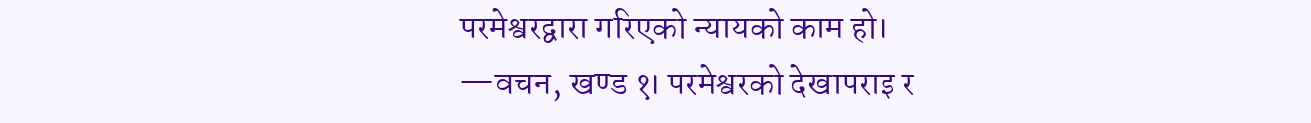परमेश्वरद्वारा गरिएको न्यायको काम हो।
—वचन, खण्ड १। परमेश्वरको देखापराइ र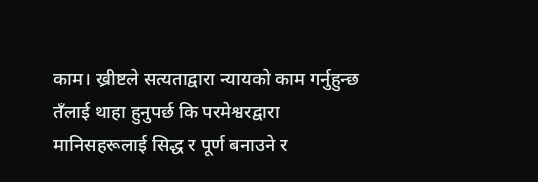काम। ख्रीष्टले सत्यताद्वारा न्यायको काम गर्नुहुन्छ
तँलाई थाहा हुनुपर्छ कि परमेश्वरद्वारा मानिसहरूलाई सिद्ध र पूर्ण बनाउने र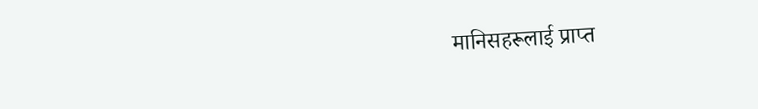मानिसहरूलाई प्राप्त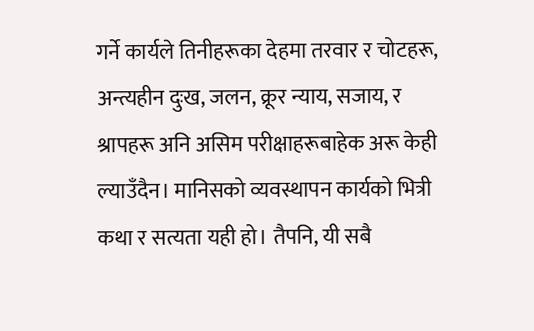गर्ने कार्यले तिनीहरूका देहमा तरवार र चोटहरू, अन्त्यहीन दुःख, जलन, क्रूर न्याय, सजाय, र श्रापहरू अनि असिम परीक्षाहरूबाहेक अरू केही ल्याउँदैन। मानिसको व्यवस्थापन कार्यको भित्री कथा र सत्यता यही हो। तैपनि, यी सबै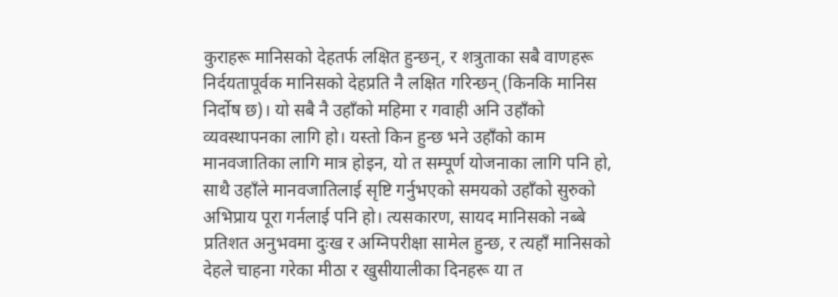कुराहरू मानिसको देहतर्फ लक्षित हुन्छन्, र शत्रुताका सबै वाणहरू निर्दयतापूर्वक मानिसको देहप्रति नै लक्षित गरिन्छन् (किनकि मानिस निर्दोष छ)। यो सबै नै उहाँको महिमा र गवाही अनि उहाँको व्यवस्थापनका लागि हो। यस्तो किन हुन्छ भने उहाँको काम मानवजातिका लागि मात्र होइन, यो त सम्पूर्ण योजनाका लागि पनि हो, साथै उहाँले मानवजातिलाई सृष्टि गर्नुभएको समयको उहाँको सुरुको अभिप्राय पूरा गर्नलाई पनि हो। त्यसकारण, सायद मानिसको नब्बे प्रतिशत अनुभवमा दुःख र अग्निपरीक्षा सामेल हुन्छ, र त्यहाँ मानिसको देहले चाहना गरेका मीठा र खुसीयालीका दिनहरू या त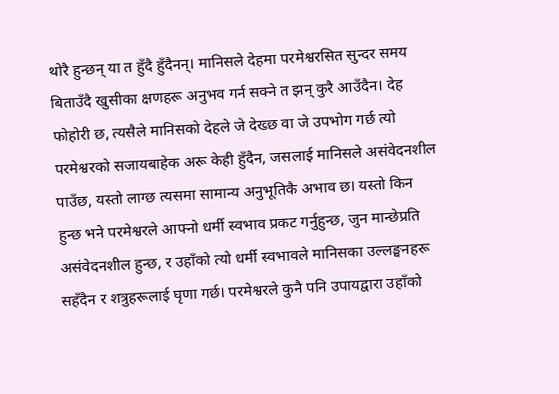थोरै हुन्छन् या त हुँदै हुँदैनन्। मानिसले देहमा परमेश्वरसित सुन्दर समय बिताउँदै खुसीका क्षणहरू अनुभव गर्न सक्ने त झन् कुरै आउँदैन। देह फोहोरी छ, त्यसैले मानिसको देहले जे देख्छ वा जे उपभोग गर्छ त्यो परमेश्वरको सजायबाहेक अरू केही हुँदैन, जसलाई मानिसले असंवेदनशील पाउँछ, यस्तो लाग्छ त्यसमा सामान्य अनुभूतिकै अभाव छ। यस्तो किन हुन्छ भने परमेश्वरले आफ्नो धर्मी स्वभाव प्रकट गर्नुहुन्छ, जुन मान्छेप्रति असंवेदनशील हुन्छ, र उहाँको त्यो धर्मी स्वभावले मानिसका उल्लङ्घनहरू सहँदैन र शत्रुहरूलाई घृणा गर्छ। परमेश्वरले कुनै पनि उपायद्वारा उहाँको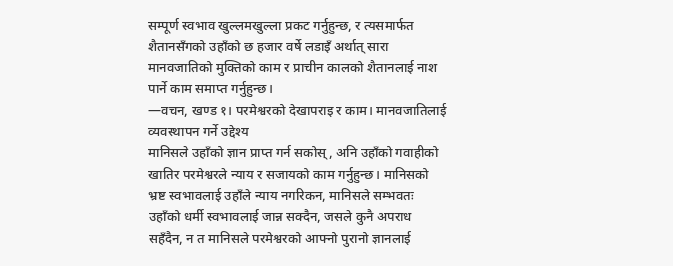सम्पूर्ण स्वभाव खुल्लमखुल्ला प्रकट गर्नुहुन्छ, र त्यसमार्फत शैतानसँगको उहाँको छ हजार वर्षे लडाइँ अर्थात् सारा मानवजातिको मुक्तिको काम र प्राचीन कालको शैतानलाई नाश पार्ने काम समाप्त गर्नुहुन्छ।
—वचन, खण्ड १। परमेश्वरको देखापराइ र काम। मानवजातिलाई व्यवस्थापन गर्ने उद्देश्य
मानिसले उहाँको ज्ञान प्राप्त गर्न सकोस्, अनि उहाँको गवाहीको खातिर परमेश्वरले न्याय र सजायको काम गर्नुहुन्छ। मानिसको भ्रष्ट स्वभावलाई उहाँले न्याय नगरिकन, मानिसले सम्भवतः उहाँको धर्मी स्वभावलाई जान्न सक्दैन, जसले कुनै अपराध सहँदैन, न त मानिसले परमेश्वरको आफ्नो पुरानो ज्ञानलाई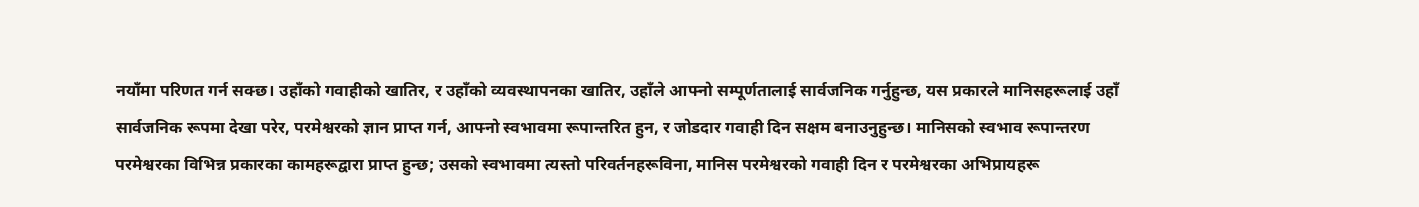नयाँमा परिणत गर्न सक्छ। उहाँको गवाहीको खातिर, र उहाँको व्यवस्थापनका खातिर, उहाँले आफ्नो सम्पूर्णतालाई सार्वजनिक गर्नुहुन्छ, यस प्रकारले मानिसहरूलाई उहाँ सार्वजनिक रूपमा देखा परेर, परमेश्वरको ज्ञान प्राप्त गर्न, आफ्नो स्वभावमा रूपान्तरित हुन, र जोडदार गवाही दिन सक्षम बनाउनुहुन्छ। मानिसको स्वभाव रूपान्तरण परमेश्वरका विभिन्न प्रकारका कामहरूद्वारा प्राप्त हुन्छ; उसको स्वभावमा त्यस्तो परिवर्तनहरूविना, मानिस परमेश्वरको गवाही दिन र परमेश्वरका अभिप्रायहरू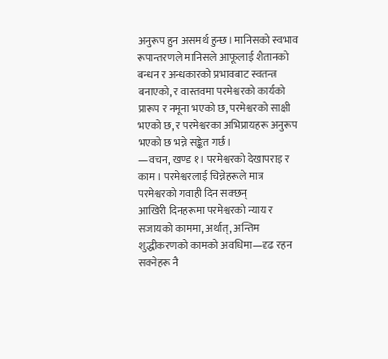अनुरूप हुन असमर्थ हुन्छ। मानिसको स्वभाव रूपान्तरणले मानिसले आफूलाई शैतानको बन्धन र अन्धकारको प्रभावबाट स्वतन्त्र बनाएको, र वास्तवमा परमेश्वरको कार्यको प्रारूप र नमूना भएको छ, परमेश्वरको साक्षी भएको छ, र परमेश्वरका अभिप्रायहरू अनुरूप भएको छ भन्ने सङ्केत गर्छ।
—वचन, खण्ड १। परमेश्वरको देखापराइ र काम। परमेश्वरलाई चिन्नेहरूले मात्र परमेश्वरको गवाही दिन सक्छन्
आखिरी दिनहरूमा परमेश्वरको न्याय र सजायको काममा, अर्थात्, अन्तिम शुद्धीकरणको कामको अवधिमा—दृढ रहन सक्नेहरू नै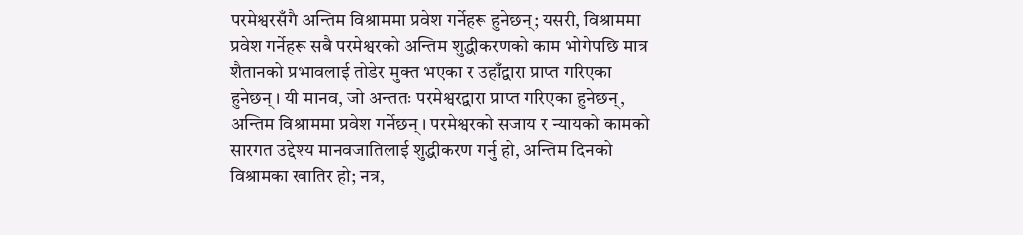परमेश्वरसँगै अन्तिम विश्राममा प्रवेश गर्नेहरू हुनेछन्; यसरी, विश्राममा प्रवेश गर्नेहरू सबै परमेश्वरको अन्तिम शुद्धीकरणको काम भोगेपछि मात्र शैतानको प्रभावलाई तोडेर मुक्त भएका र उहाँद्वारा प्राप्त गरिएका हुनेछन्। यी मानव, जो अन्ततः परमेश्वरद्वारा प्राप्त गरिएका हुनेछन्, अन्तिम विश्राममा प्रवेश गर्नेछन्। परमेश्वरको सजाय र न्यायको कामको सारगत उद्देश्य मानवजातिलाई शुद्धीकरण गर्नु हो, अन्तिम दिनको विश्रामका खातिर हो; नत्र,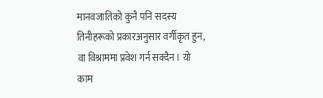मानवजातिको कुनै पनि सदस्य तिनीहरूको प्रकारअनुसार वर्गीकृत हुन, वा विश्राममा प्रवेश गर्न सक्दैन। यो काम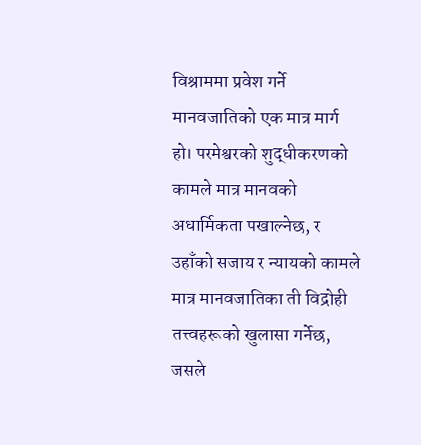विश्राममा प्रवेश गर्ने मानवजातिको एक मात्र मार्ग हो। परमेश्वरको शुद्धीकरणको कामले मात्र मानवको अधार्मिकता पखाल्नेछ, र उहाँको सजाय र न्यायको कामले मात्र मानवजातिका ती विद्रोही तत्त्वहरूको खुलासा गर्नेछ, जसले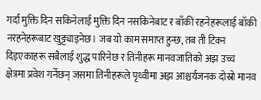गर्दा मुक्ति दिन सकिनेलाई मुक्ति दिन नसकिनेबाट र बाँकी रहनेहरूलाई बाँकी नरहनेहरूबाट खुट्ट्याइनेछ। जब यो काम समाप्त हुन्छ, तब ती टिक्न दिइएकाहरू सबैलाई शुद्ध पारिनेछ र तिनीहरू मानवजातिको अझ उच्च क्षेत्रमा प्रवेश गर्नेछन् जसमा तिनीहरूले पृथ्वीमा अझ आश्चर्यजनक दोस्रो मानव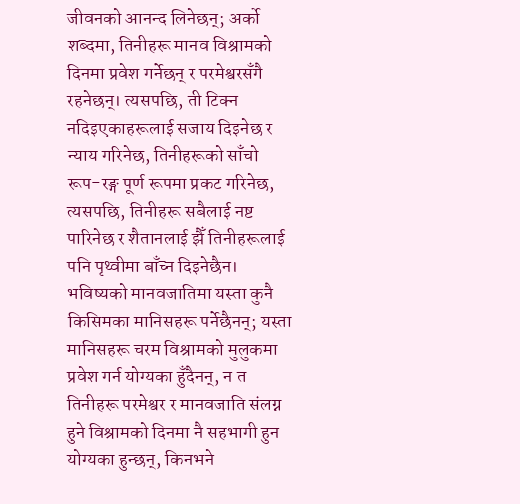जीवनको आनन्द लिनेछन्; अर्को शब्दमा, तिनीहरू मानव विश्रामको दिनमा प्रवेश गर्नेछन् र परमेश्वरसँगै रहनेछन्। त्यसपछि, ती टिक्न नदिइएकाहरूलाई सजाय दिइनेछ र न्याय गरिनेछ, तिनीहरूको साँचो रूप-रङ्ग पूर्ण रूपमा प्रकट गरिनेछ, त्यसपछि, तिनीहरू सबैलाई नष्ट पारिनेछ र शैतानलाई झैँ तिनीहरूलाई पनि पृथ्वीमा बाँच्न दिइनेछैन। भविष्यको मानवजातिमा यस्ता कुनै किसिमका मानिसहरू पर्नेछैनन्; यस्ता मानिसहरू चरम विश्रामको मुलुकमा प्रवेश गर्न योग्यका हुँदैनन्, न त तिनीहरू परमेश्वर र मानवजाति संलग्न हुने विश्रामको दिनमा नै सहभागी हुन योग्यका हुन्छन्, किनभने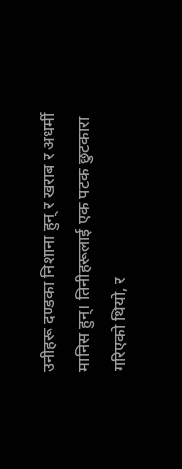उनीहरू दण्डका निशाना हुन् र खराब र अधर्मी मानिस हुन्। तिनीहरूलाई एक पटक छुटकारा गरिएको थियो, र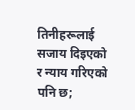तिनीहरूलाई सजाय दिइएको र न्याय गरिएको पनि छ;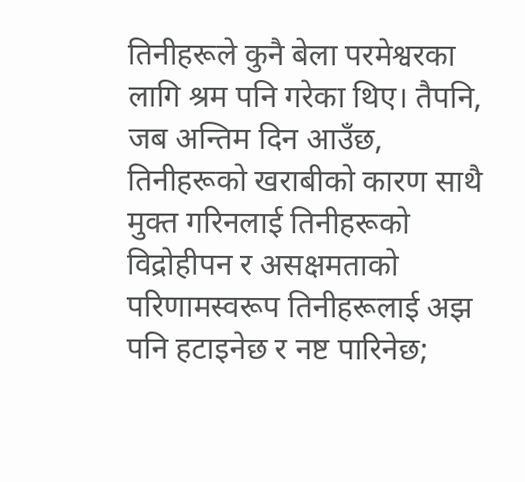तिनीहरूले कुनै बेला परमेश्वरका लागि श्रम पनि गरेका थिए। तैपनि, जब अन्तिम दिन आउँछ, तिनीहरूको खराबीको कारण साथै मुक्त गरिनलाई तिनीहरूको विद्रोहीपन र असक्षमताको परिणामस्वरूप तिनीहरूलाई अझ पनि हटाइनेछ र नष्ट पारिनेछ;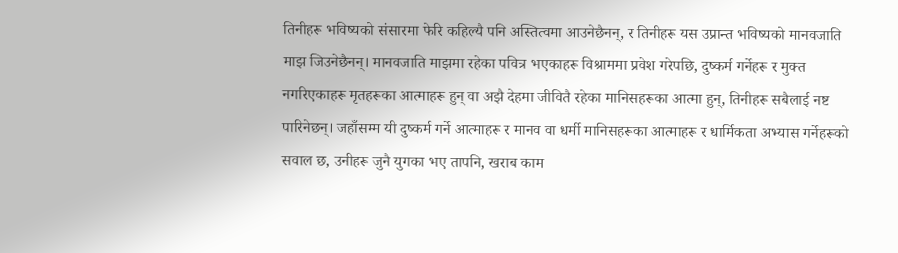तिनीहरू भविष्यको संसारमा फेरि कहिल्यै पनि अस्तित्वमा आउनेछैनन्, र तिनीहरू यस उप्रान्त भविष्यको मानवजाति माझ जिउनेछैनन्। मानवजाति माझमा रहेका पवित्र भएकाहरू विश्राममा प्रवेश गरेपछि, दुष्कर्म गर्नेहरू र मुक्त नगरिएकाहरू मृतहरूका आत्माहरू हुन् वा अझै देहमा जीवितै रहेका मानिसहरूका आत्मा हुन्, तिनीहरू सबैलाई नष्ट पारिनेछन्। जहाँसम्म यी दुष्कर्म गर्ने आत्माहरू र मानव वा धर्मी मानिसहरूका आत्माहरू र धार्मिकता अभ्यास गर्नेहरूको सवाल छ, उनीहरू जुनै युगका भए तापनि, खराब काम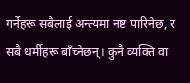गर्नेहरू सबैलाई अन्त्यमा नष्ट पारिनेछ, र सबै धर्मीहरू बाँच्नेछन्। कुनै व्यक्ति वा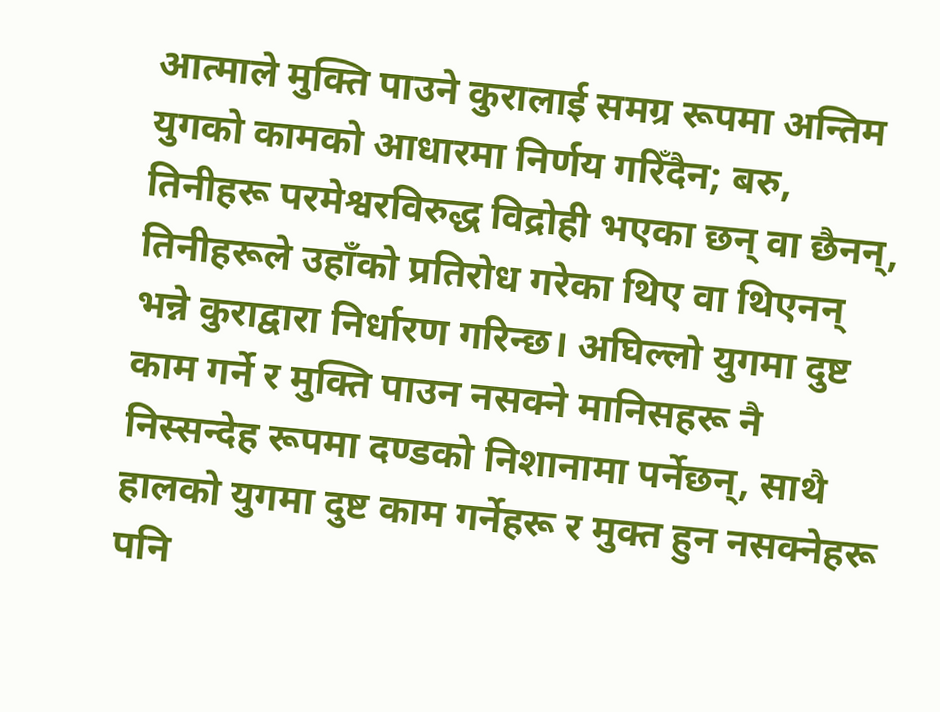आत्माले मुक्ति पाउने कुरालाई समग्र रूपमा अन्तिम युगको कामको आधारमा निर्णय गरिँदैन; बरु, तिनीहरू परमेश्वरविरुद्ध विद्रोही भएका छन् वा छैनन्, तिनीहरूले उहाँको प्रतिरोध गरेका थिए वा थिएनन् भन्ने कुराद्वारा निर्धारण गरिन्छ। अघिल्लो युगमा दुष्ट काम गर्ने र मुक्ति पाउन नसक्ने मानिसहरू नै निस्सन्देह रूपमा दण्डको निशानामा पर्नेछन्, साथै हालको युगमा दुष्ट काम गर्नेहरू र मुक्त हुन नसक्नेहरू पनि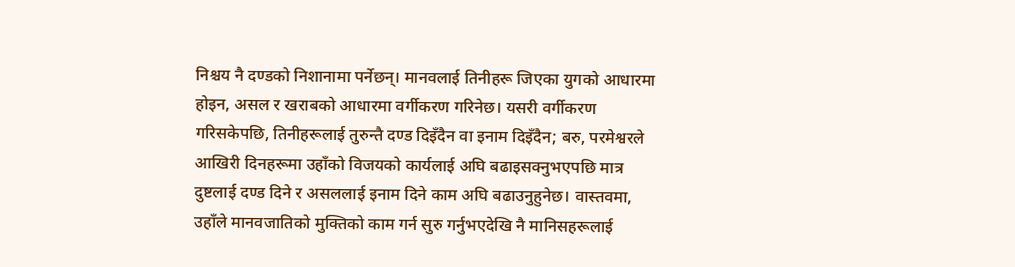निश्चय नै दण्डको निशानामा पर्नेछन्। मानवलाई तिनीहरू जिएका युगको आधारमा होइन, असल र खराबको आधारमा वर्गीकरण गरिनेछ। यसरी वर्गीकरण गरिसकेपछि, तिनीहरूलाई तुरुन्तै दण्ड दिइँदैन वा इनाम दिइँदैन; बरु, परमेश्वरले आखिरी दिनहरूमा उहाँको विजयको कार्यलाई अघि बढाइसक्नुभएपछि मात्र दुष्टलाई दण्ड दिने र असललाई इनाम दिने काम अघि बढाउनुहुनेछ। वास्तवमा, उहाँले मानवजातिको मुक्तिको काम गर्न सुरु गर्नुभएदेखि नै मानिसहरूलाई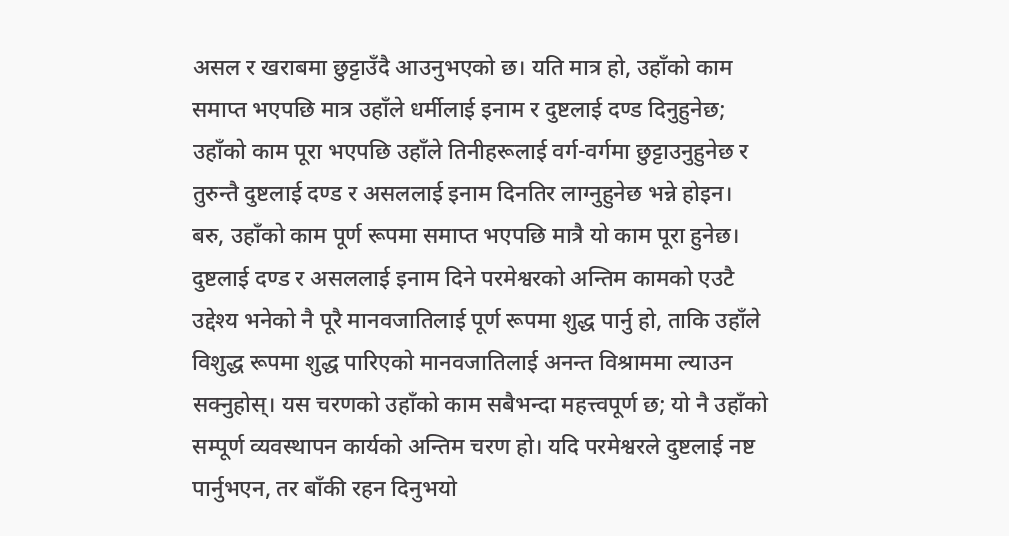असल र खराबमा छुट्टाउँदै आउनुभएको छ। यति मात्र हो, उहाँको काम समाप्त भएपछि मात्र उहाँले धर्मीलाई इनाम र दुष्टलाई दण्ड दिनुहुनेछ; उहाँको काम पूरा भएपछि उहाँले तिनीहरूलाई वर्ग-वर्गमा छुट्टाउनुहुनेछ र तुरुन्तै दुष्टलाई दण्ड र असललाई इनाम दिनतिर लाग्नुहुनेछ भन्ने होइन। बरु, उहाँको काम पूर्ण रूपमा समाप्त भएपछि मात्रै यो काम पूरा हुनेछ। दुष्टलाई दण्ड र असललाई इनाम दिने परमेश्वरको अन्तिम कामको एउटै उद्देश्य भनेको नै पूरै मानवजातिलाई पूर्ण रूपमा शुद्ध पार्नु हो, ताकि उहाँले विशुद्ध रूपमा शुद्ध पारिएको मानवजातिलाई अनन्त विश्राममा ल्याउन सक्नुहोस्। यस चरणको उहाँको काम सबैभन्दा महत्त्वपूर्ण छ; यो नै उहाँको सम्पूर्ण व्यवस्थापन कार्यको अन्तिम चरण हो। यदि परमेश्वरले दुष्टलाई नष्ट पार्नुभएन, तर बाँकी रहन दिनुभयो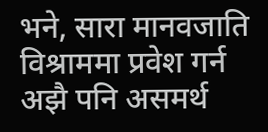भने, सारा मानवजाति विश्राममा प्रवेश गर्न अझै पनि असमर्थ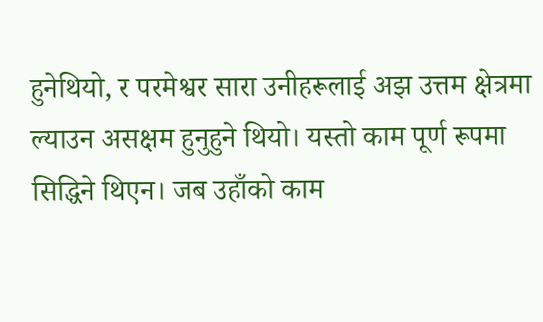हुनेथियो, र परमेश्वर सारा उनीहरूलाई अझ उत्तम क्षेत्रमा ल्याउन असक्षम हुनुहुने थियो। यस्तो काम पूर्ण रूपमा सिद्धिने थिएन। जब उहाँको काम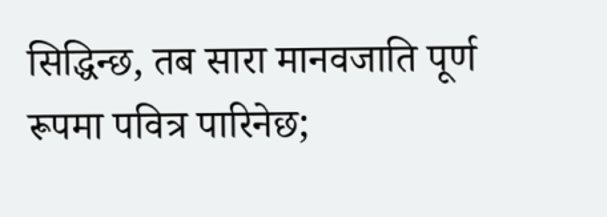सिद्धिन्छ, तब सारा मानवजाति पूर्ण रूपमा पवित्र पारिनेछ;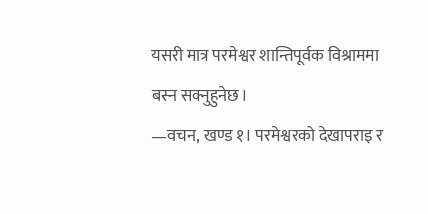यसरी मात्र परमेश्वर शान्तिपूर्वक विश्राममा बस्न सक्नुहुनेछ।
—वचन, खण्ड १। परमेश्वरको देखापराइ र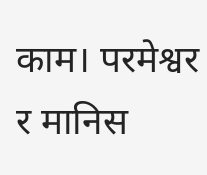काम। परमेश्वर र मानिस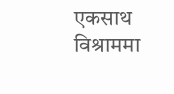एकसाथ विश्राममा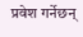प्रवेश गर्नेछन्